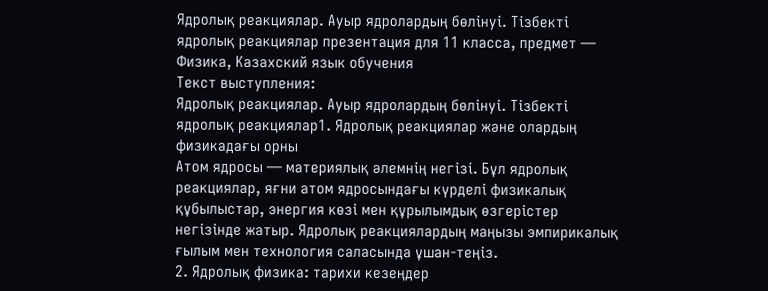Ядролық реакциялар. Ауыр ядролардың бөлінуі. Тізбекті ядролық реакциялар презентация для 11 класса, предмет — Физика, Казахский язык обучения
Текст выступления:
Ядролық реакциялар. Ауыр ядролардың бөлінуі. Тізбекті ядролық реакциялар1. Ядролық реакциялар және олардың физикадағы орны
Атом ядросы — материялық әлемнің негізі. Бұл ядролық реакциялар, яғни атом ядросындағы күрделі физикалық құбылыстар, энергия көзі мен құрылымдық өзгерістер негізінде жатыр. Ядролық реакциялардың маңызы эмпирикалық ғылым мен технология саласында ұшан-теңіз.
2. Ядролық физика: тарихи кезеңдер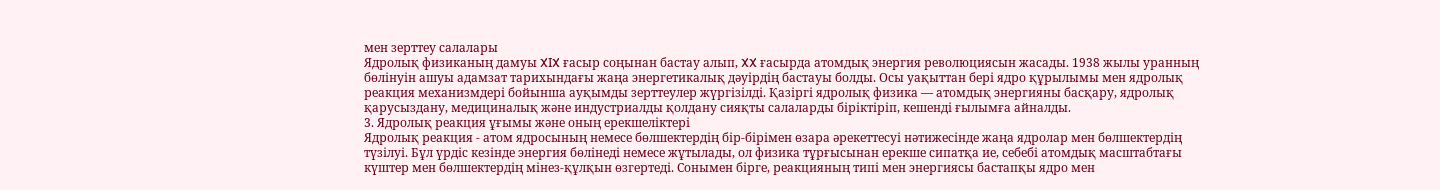мен зерттеу салалары
Ядролық физиканың дамуы XIX ғасыр соңынан бастау алып, XX ғасырда атомдық энергия революциясын жасады. 1938 жылы уранның бөлінуін ашуы адамзат тарихындағы жаңа энергетикалық дәуірдің бастауы болды. Осы уақыттан бері ядро құрылымы мен ядролық реакция механизмдері бойынша ауқымды зерттеулер жүргізілді. Қазіргі ядролық физика — атомдық энергияны басқару, ядролық қарусыздану, медициналық және индустриалды қолдану сияқты салаларды біріктіріп, кешенді ғылымға айналды.
3. Ядролық реакция ұғымы және оның ерекшеліктері
Ядролық реакция - атом ядросының немесе бөлшектердің бір-бірімен өзара әрекеттесуі нәтижесінде жаңа ядролар мен бөлшектердің түзілуі. Бұл үрдіс кезінде энергия бөлінеді немесе жұтылады, ол физика тұрғысынан ерекше сипатқа ие, себебі атомдық масштабтағы күштер мен бөлшектердің мінез-құлқын өзгертеді. Сонымен бірге, реакцияның типі мен энергиясы бастапқы ядро мен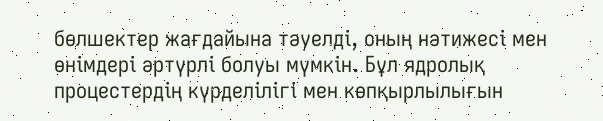бөлшектер жағдайына тәуелді, оның нәтижесі мен өнімдері әртүрлі болуы мүмкін. Бұл ядролық процестердің күрделілігі мен көпқырлылығын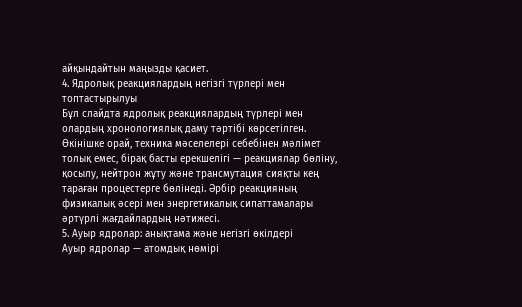айқындайтын маңызды қасиет.
4. Ядролық реакциялардың негізгі түрлері мен топтастырылуы
Бұл слайдта ядролық реакциялардың түрлері мен олардың хронологиялық даму тәртібі көрсетілген. Өкінішке орай, техника мәселелері себебінен мәлімет толық емес, бірақ басты ерекшелігі — реакциялар бөліну, қосылу, нейтрон жұту және трансмутация сияқты кең тараған процестерге бөлінеді. Әрбір реакцияның физикалық әсері мен энергетикалық сипаттамалары әртүрлі жағдайлардың нәтижесі.
5. Ауыр ядролар: анықтама және негізгі өкілдері
Ауыр ядролар — атомдық нөмірі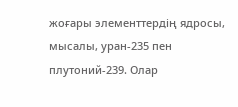жоғары элементтердің ядросы, мысалы, уран-235 пен плутоний-239. Олар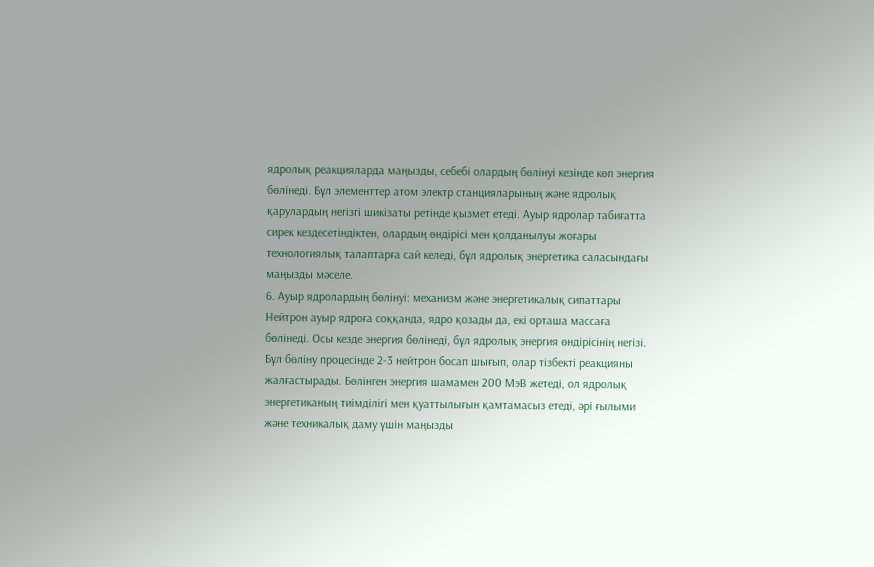ядролық реакцияларда маңызды, себебі олардың бөлінуі кезінде көп энергия бөлінеді. Бұл элементтер атом электр станцияларының және ядролық қарулардың негізгі шикізаты ретінде қызмет етеді. Ауыр ядролар табиғатта сирек кездесетіндіктен, олардың өндірісі мен қолданылуы жоғары технологиялық талаптарға сай келеді, бұл ядролық энергетика саласындағы маңызды мәселе.
6. Ауыр ядролардың бөлінуі: механизм және энергетикалық сипаттары
Нейтрон ауыр ядроға соққанда, ядро қозады да, екі орташа массаға бөлінеді. Осы кезде энергия бөлінеді, бұл ядролық энергия өндірісінің негізі. Бұл бөліну процесінде 2-3 нейтрон босап шығып, олар тізбекті реакцияны жалғастырады. Бөлінген энергия шамамен 200 МэВ жетеді, ол ядролық энергетиканың тиімділігі мен қуаттылығын қамтамасыз етеді, әрі ғылыми және техникалық даму үшін маңызды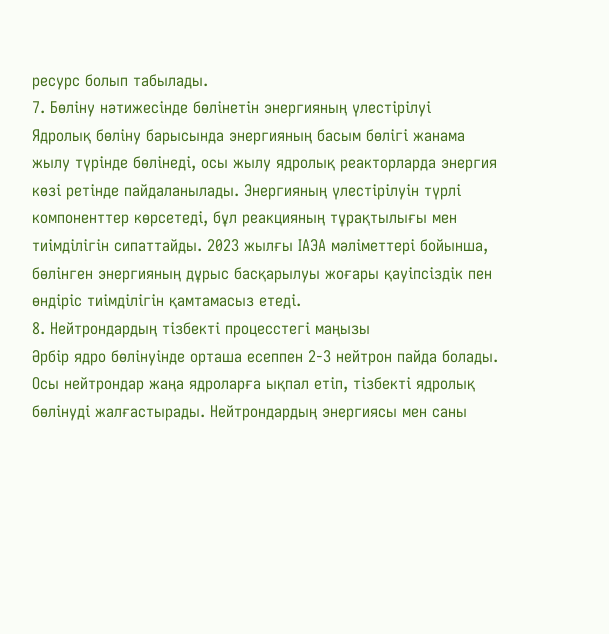ресурс болып табылады.
7. Бөліну нәтижесінде бөлінетін энергияның үлестірілуі
Ядролық бөліну барысында энергияның басым бөлігі жанама жылу түрінде бөлінеді, осы жылу ядролық реакторларда энергия көзі ретінде пайдаланылады. Энергияның үлестірілуін түрлі компоненттер көрсетеді, бұл реакцияның тұрақтылығы мен тиімділігін сипаттайды. 2023 жылғы ІАЭА мәліметтері бойынша, бөлінген энергияның дұрыс басқарылуы жоғары қауіпсіздік пен өндіріс тиімділігін қамтамасыз етеді.
8. Нейтрондардың тізбекті процесстегі маңызы
Әрбір ядро бөлінуінде орташа есеппен 2-3 нейтрон пайда болады. Осы нейтрондар жаңа ядроларға ықпал етіп, тізбекті ядролық бөлінуді жалғастырады. Нейтрондардың энергиясы мен саны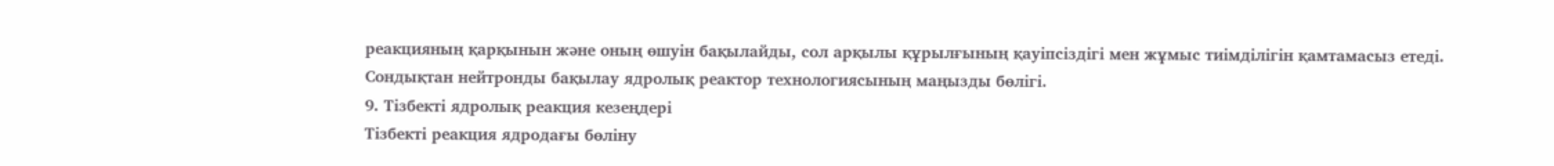реакцияның қарқынын және оның өшуін бақылайды, сол арқылы құрылғының қауіпсіздігі мен жұмыс тиімділігін қамтамасыз етеді. Сондықтан нейтронды бақылау ядролық реактор технологиясының маңызды бөлігі.
9. Тізбекті ядролық реакция кезеңдері
Тізбекті реакция ядродағы бөліну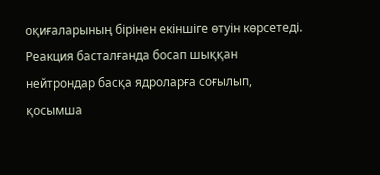оқиғаларының бірінен екіншіге өтуін көрсетеді. Реакция басталғанда босап шыққан нейтрондар басқа ядроларға соғылып, қосымша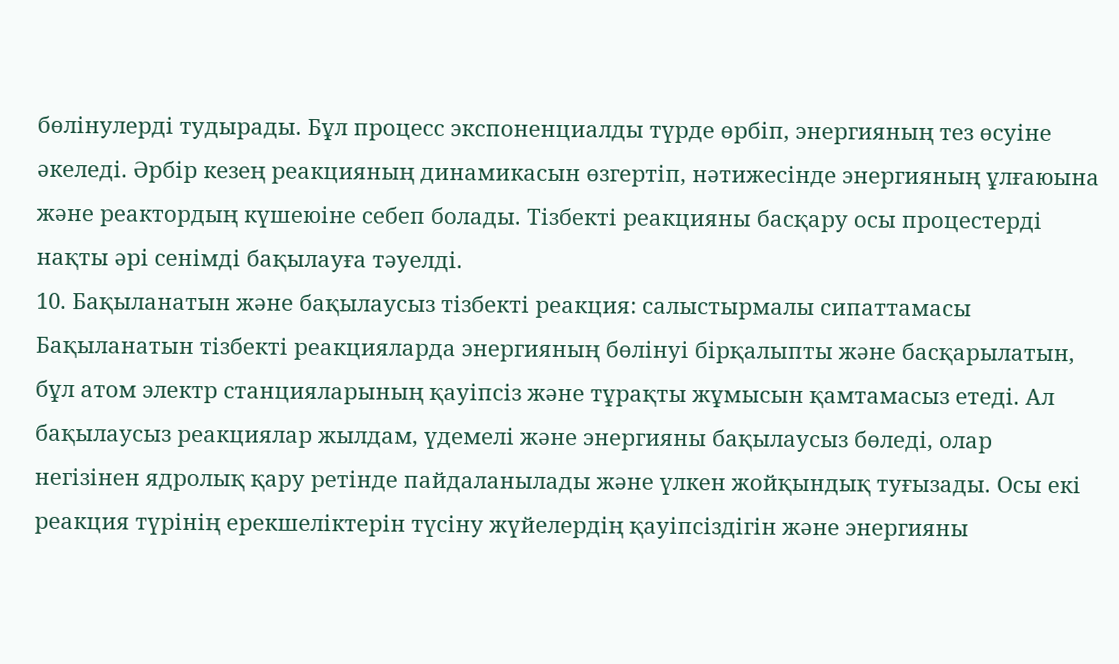бөлінулерді тудырады. Бұл процесс экспоненциалды түрде өрбіп, энергияның тез өсуіне әкеледі. Әрбір кезең реакцияның динамикасын өзгертіп, нәтижесінде энергияның ұлғаюына және реактордың күшеюіне себеп болады. Тізбекті реакцияны басқару осы процестерді нақты әрі сенімді бақылауға тәуелді.
10. Бақыланатын және бақылаусыз тізбекті реакция: салыстырмалы сипаттамасы
Бақыланатын тізбекті реакцияларда энергияның бөлінуі бірқалыпты және басқарылатын, бұл атом электр станцияларының қауіпсіз және тұрақты жұмысын қамтамасыз етеді. Ал бақылаусыз реакциялар жылдам, үдемелі және энергияны бақылаусыз бөледі, олар негізінен ядролық қару ретінде пайдаланылады және үлкен жойқындық туғызады. Осы екі реакция түрінің ерекшеліктерін түсіну жүйелердің қауіпсіздігін және энергияны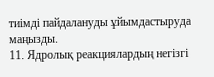тиімді пайдалануды ұйымдастыруда маңызды.
11. Ядролық реакциялардың негізгі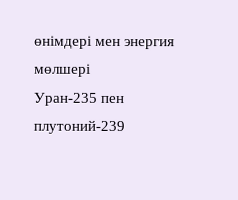өнімдері мен энергия мөлшері
Уран-235 пен плутоний-239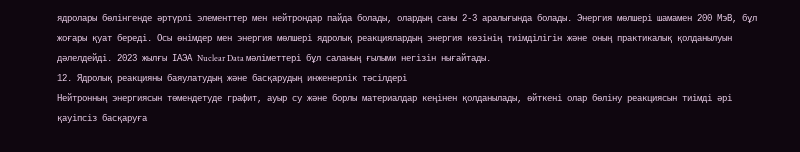ядролары бөлінгенде әртүрлі элементтер мен нейтрондар пайда болады, олардың саны 2-3 аралығында болады. Энергия мөлшері шамамен 200 МэВ, бұл жоғары қуат береді. Осы өнімдер мен энергия мөлшері ядролық реакциялардың энергия көзінің тиімділігін және оның практикалық қолданылуын дәлелдейді. 2023 жылғы ІАЭА Nuclear Data мәліметтері бұл саланың ғылыми негізін нығайтады.
12. Ядролық реакцияны баяулатудың және басқарудың инженерлік тәсілдері
Нейтронның энергиясын төмендетуде графит, ауыр су және борлы материалдар кеңінен қолданылады, өйткені олар бөліну реакциясын тиімді әрі қауіпсіз басқаруға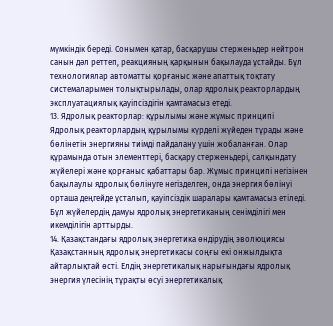мүмкіндік береді. Сонымен қатар, басқарушы стерженьдер нейтрон санын дәл реттеп, реакцияның қарқынын бақылауда ұстайды. Бұл технологиялар автоматты қорғаныс және апаттық тоқтату системаларымен толықтырылады, олар ядролық реакторлардың эксплуатациялық қауіпсіздігін қамтамасыз етеді.
13. Ядролық реакторлар: құрылымы және жұмыс принципі
Ядролық реакторлардың құрылымы күрделі жүйеден тұрады және бөлінетін энергияны тиімді пайдалану үшін жобаланған. Олар құрамында отын элементтері, басқару стерженьдері, салқындату жүйелері және қорғаныс қабаттары бар. Жұмыс принципі негізінен бақылаулы ядролық бөлінуге негізделген, онда энергия бөлінуі орташа деңгейде ұсталып, қауіпсіздік шаралары қамтамасыз етіледі. Бұл жүйелердің дамуы ядролық энергетиканың сенімділігі мен икемділігін арттырды.
14. Қазақстандағы ядролық энергетика өндірудің эволюциясы
Қазақстанның ядролық энергетикасы соңғы екі онжылдықта айтарлықтай өсті. Елдің энергетикалық нарығындағы ядролық энергия үлесінің тұрақты өсуі энергетикалық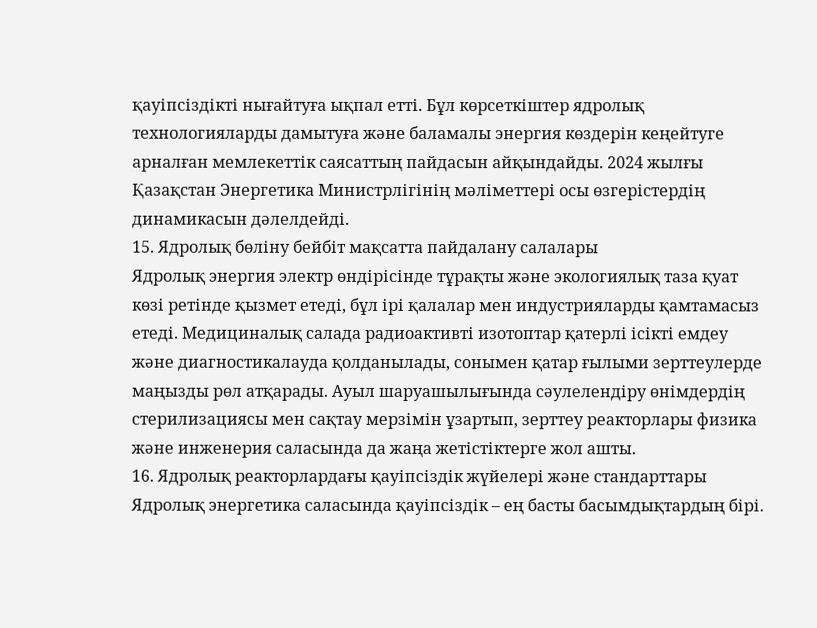қауіпсіздікті нығайтуға ықпал етті. Бұл көрсеткіштер ядролық технологияларды дамытуға және баламалы энергия көздерін кеңейтуге арналған мемлекеттік саясаттың пайдасын айқындайды. 2024 жылғы Қазақстан Энергетика Министрлігінің мәліметтері осы өзгерістердің динамикасын дәлелдейді.
15. Ядролық бөліну бейбіт мақсатта пайдалану салалары
Ядролық энергия электр өндірісінде тұрақты және экологиялық таза қуат көзі ретінде қызмет етеді, бұл ірі қалалар мен индустрияларды қамтамасыз етеді. Медициналық салада радиоактивті изотоптар қатерлі ісікті емдеу және диагностикалауда қолданылады, сонымен қатар ғылыми зерттеулерде маңызды рөл атқарады. Ауыл шаруашылығында сәулелендіру өнімдердің стерилизациясы мен сақтау мерзімін ұзартып, зерттеу реакторлары физика және инженерия саласында да жаңа жетістіктерге жол ашты.
16. Ядролық реакторлардағы қауіпсіздік жүйелері және стандарттары
Ядролық энергетика саласында қауіпсіздік – ең басты басымдықтардың бірі.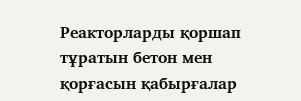Реакторларды қоршап тұратын бетон мен қорғасын қабырғалар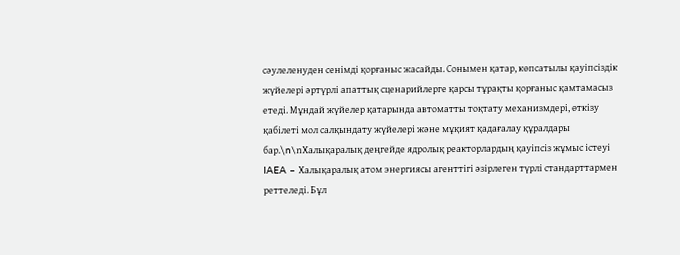сәулеленуден сенімді қорғаныс жасайды. Сонымен қатар, көпсатылы қауіпсіздік жүйелері әртүрлі апаттық сценарийлерге қарсы тұрақты қорғаныс қамтамасыз етеді. Мұндай жүйелер қатарында автоматты тоқтату механизмдері, өткізу қабілеті мол салқындату жүйелері және мұқият қадағалау құралдары бар.\n\nХалықаралық деңгейде ядролық реакторлардың қауіпсіз жұмыс істеуі IAEA – Халықаралық атом энергиясы агенттігі әзірлеген түрлі стандарттармен реттеледі. Бұл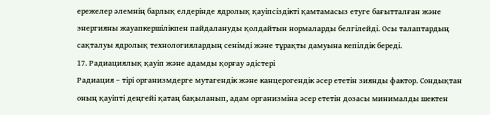ережелер әлемнің барлық елдерінде ядролық қауіпсіздікті қамтамасыз етуге бағытталған және энергияны жауапкершілікпен пайдалануды қолдайтын нормаларды белгілейді. Осы талаптардың сақталуы ядролық технологиялардың сенімді және тұрақты дамуына кепілдік береді.
17. Радиациялық қауіп және адамды қорғау әдістері
Радиация – тірі организмдерге мутагендік және канцерогендік әсер ететін зиянды фактор. Сондықтан оның қауіпті деңгейі қатаң бақыланып, адам организміна әсер ететін дозасы минималды шектен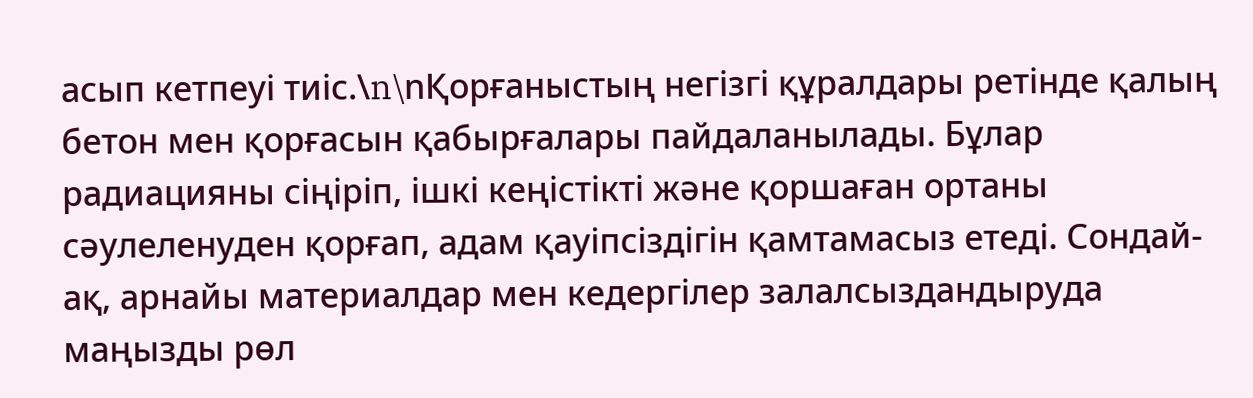асып кетпеуі тиіс.\n\nҚорғаныстың негізгі құралдары ретінде қалың бетон мен қорғасын қабырғалары пайдаланылады. Бұлар радиацияны сіңіріп, ішкі кеңістікті және қоршаған ортаны сәулеленуден қорғап, адам қауіпсіздігін қамтамасыз етеді. Сондай-ақ, арнайы материалдар мен кедергілер залалсыздандыруда маңызды рөл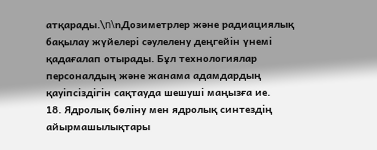атқарады.\n\nДозиметрлер және радиациялық бақылау жүйелері сәулелену деңгейін үнемі қадағалап отырады. Бұл технологиялар персоналдың және жанама адамдардың қауіпсіздігін сақтауда шешуші маңызға ие.
18. Ядролық бөліну мен ядролық синтездің айырмашылықтары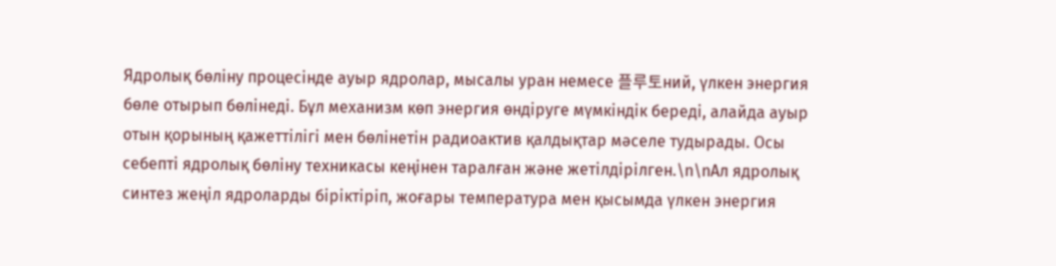Ядролық бөліну процесінде ауыр ядролар, мысалы уран немесе 플루토ний, үлкен энергия бөле отырып бөлінеді. Бұл механизм көп энергия өндіруге мүмкіндік береді, алайда ауыр отын қорының қажеттілігі мен бөлінетін радиоактив қалдықтар мәселе тудырады. Осы себепті ядролық бөліну техникасы кеңінен таралған және жетілдірілген.\n\nАл ядролық синтез жеңіл ядроларды біріктіріп, жоғары температура мен қысымда үлкен энергия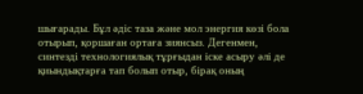шығарады. Бұл әдіс таза және мол энергия көзі бола отырып, қоршаған ортаға зиянсыз. Дегенмен, синтезді технологиялық тұрғыдан іске асыру әлі де қиындықтарға тап болып отыр, бірақ оның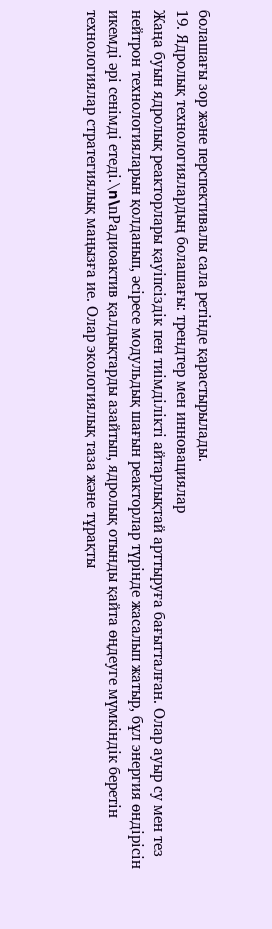болашағы зор және перспективалы сала ретінде қарастырылады.
19. Ядролық технологиялардың болашағы: трендтер мен инновациялар
Жаңа буын ядролық реакторлары қауіпсіздік пен тиімділікті айтарлықтай арттыруға бағытталған. Олар ауыр су мен тез нейтрон технологияларын қолданып, әсіресе модульдық шағын реакторлар түрінде жасалып жатыр, бұл энергия өндірісін икемді әрі сенімді етеді.\n\nРадиоактив қалдықтарды азайтып, ядролық отынды қайта өңдеуге мүмкіндік беретін технологиялар стратегиялық маңызға ие. Олар экологиялық таза және тұрақты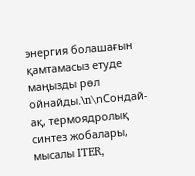энергия болашағын қамтамасыз етуде маңызды рөл ойнайды.\n\nСондай-ақ, термоядролық синтез жобалары, мысалы ITER,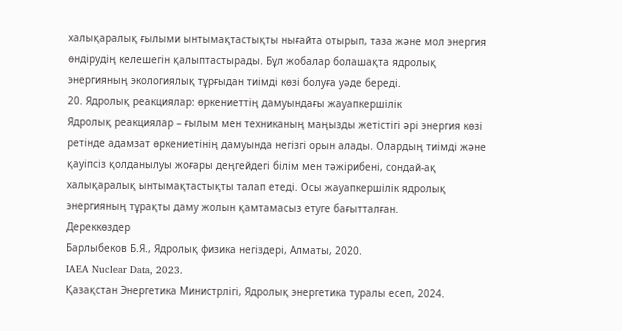халықаралық ғылыми ынтымақтастықты нығайта отырып, таза және мол энергия өндірудің келешегін қалыптастырады. Бұл жобалар болашақта ядролық энергияның экологиялық тұрғыдан тиімді көзі болуға уәде береді.
20. Ядролық реакциялар: өркениеттің дамуындағы жауапкершілік
Ядролық реакциялар – ғылым мен техниканың маңызды жетістігі әрі энергия көзі ретінде адамзат өркениетінің дамуында негізгі орын алады. Олардың тиімді және қауіпсіз қолданылуы жоғары деңгейдегі білім мен тәжірибені, сондай-ақ халықаралық ынтымақтастықты талап етеді. Осы жауапкершілік ядролық энергияның тұрақты даму жолын қамтамасыз етуге бағытталған.
Дереккөздер
Барлыбеков Б.Я., Ядролық физика негіздері, Алматы, 2020.
IAEA Nuclear Data, 2023.
Қазақстан Энергетика Министрлігі, Ядролық энергетика туралы есеп, 2024.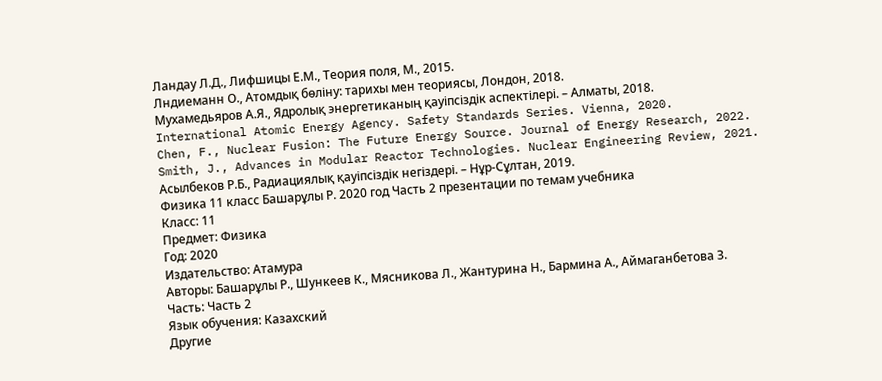Ландау Л.Д., Лифшицы Е.М., Теория поля, М., 2015.
Лндиеманн О., Атомдық бөліну: тарихы мен теориясы, Лондон, 2018.
Мухамедьяров А.Я., Ядролық энергетиканың қауіпсіздік аспектілері. – Алматы, 2018.
International Atomic Energy Agency. Safety Standards Series. Vienna, 2020.
Chen, F., Nuclear Fusion: The Future Energy Source. Journal of Energy Research, 2022.
Smith, J., Advances in Modular Reactor Technologies. Nuclear Engineering Review, 2021.
Асылбеков Р.Б., Радиациялық қауіпсіздік негіздері. – Нұр-Сұлтан, 2019.
Физика 11 класс Башарұлы Р. 2020 год Часть 2 презентации по темам учебника
Класс: 11
Предмет: Физика
Год: 2020
Издательство: Атамура
Авторы: Башарұлы Р., Шункеев К., Мясникова Л., Жантурина Н., Бармина А., Аймаганбетова З.
Часть: Часть 2
Язык обучения: Казахский
Другие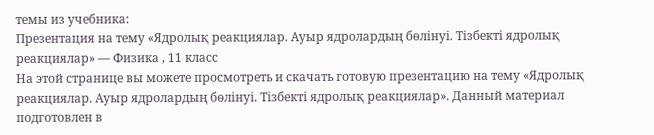темы из учебника:
Презентация на тему «Ядролық реакциялар. Ауыр ядролардың бөлінуі. Тізбекті ядролық реакциялар» — Физика , 11 класс
На этой странице вы можете просмотреть и скачать готовую презентацию на тему «Ядролық реакциялар. Ауыр ядролардың бөлінуі. Тізбекті ядролық реакциялар». Данный материал подготовлен в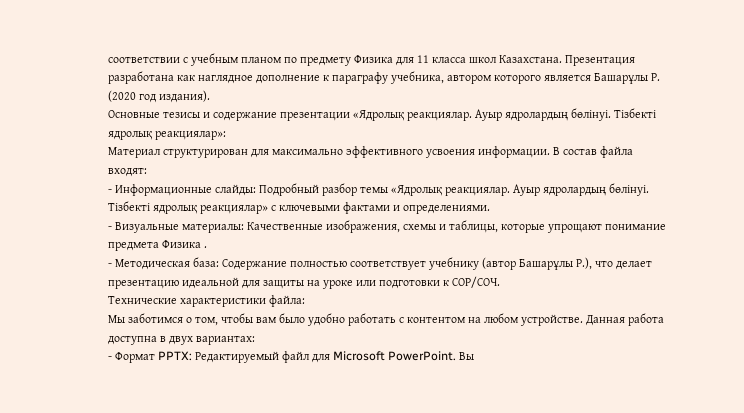соответствии с учебным планом по предмету Физика для 11 класса школ Казахстана. Презентация разработана как наглядное дополнение к параграфу учебника, автором которого является Башарұлы Р. (2020 год издания).
Основные тезисы и содержание презентации «Ядролық реакциялар. Ауыр ядролардың бөлінуі. Тізбекті ядролық реакциялар»:
Материал структурирован для максимально эффективного усвоения информации. В состав файла входят:
- Информационные слайды: Подробный разбор темы «Ядролық реакциялар. Ауыр ядролардың бөлінуі. Тізбекті ядролық реакциялар» с ключевыми фактами и определениями.
- Визуальные материалы: Качественные изображения, схемы и таблицы, которые упрощают понимание предмета Физика .
- Методическая база: Содержание полностью соответствует учебнику (автор Башарұлы Р.), что делает презентацию идеальной для защиты на уроке или подготовки к СОР/СОЧ.
Технические характеристики файла:
Мы заботимся о том, чтобы вам было удобно работать с контентом на любом устройстве. Данная работа доступна в двух вариантах:
- Формат PPTX: Редактируемый файл для Microsoft PowerPoint. Вы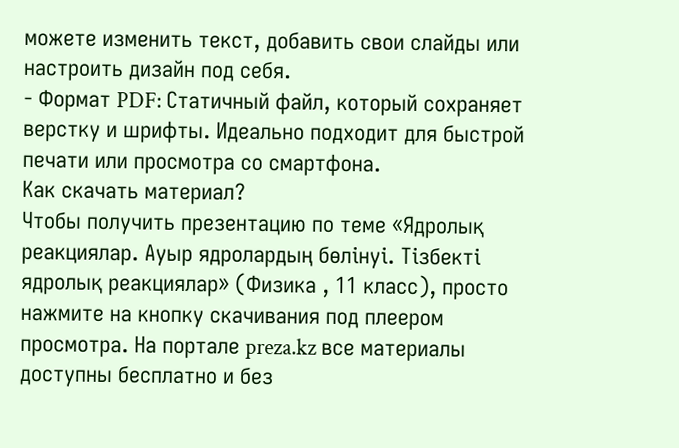можете изменить текст, добавить свои слайды или настроить дизайн под себя.
- Формат PDF: Статичный файл, который сохраняет верстку и шрифты. Идеально подходит для быстрой печати или просмотра со смартфона.
Как скачать материал?
Чтобы получить презентацию по теме «Ядролық реакциялар. Ауыр ядролардың бөлінуі. Тізбекті ядролық реакциялар» (Физика , 11 класс), просто нажмите на кнопку скачивания под плеером просмотра. На портале preza.kz все материалы доступны бесплатно и без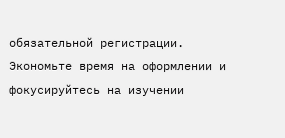обязательной регистрации. Экономьте время на оформлении и фокусируйтесь на изучении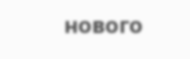нового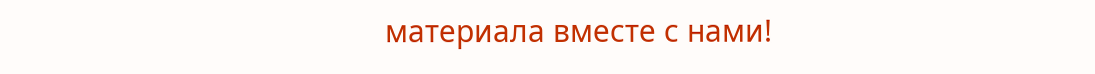материала вместе с нами!